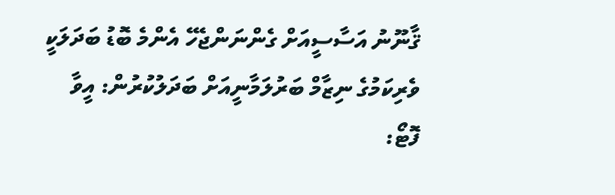ޤާނޫނު އަސާސީއަށް ގެންނަންޖެހޭ އެންމެ ބޮޑު ބަދަލަކީ ވެރިކަމުގެ ނިޒާމް ބަރުލަމާނީއަށް ބަދަލުކުރުން: އީވާ
ފޮޓޯ: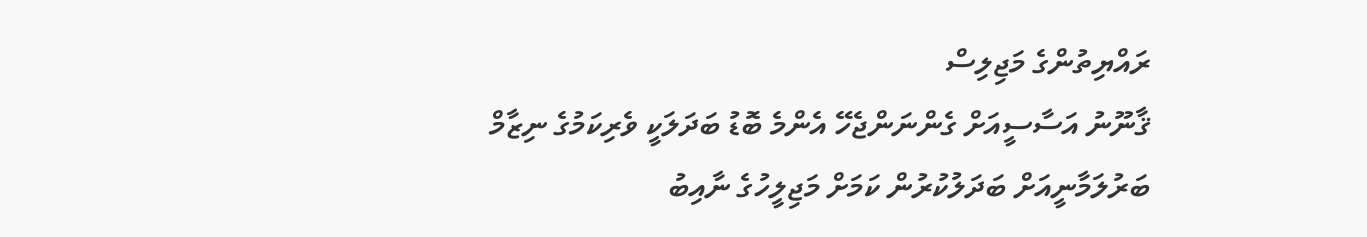ރައްޔިތުންގެ މަޖިލިސް
ޤާނޫނު އަސާސީއަށް ގެންނަންޖެހޭ އެންމެ ބޮޑު ބަދަލަކީ ވެރިކަމުގެ ނިޒާމް ބަރުލަމާނީއަށް ބަދަލުކުރުން ކަމަށް މަޖިލީހުގެ ނާއިބު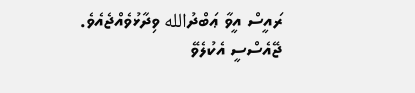ރައީސް އީވާ ޢަބްދުالله ވިދާޅުވެއްޖެއެވެ.
ޖޭއެސްސީ އެކުލެވޭ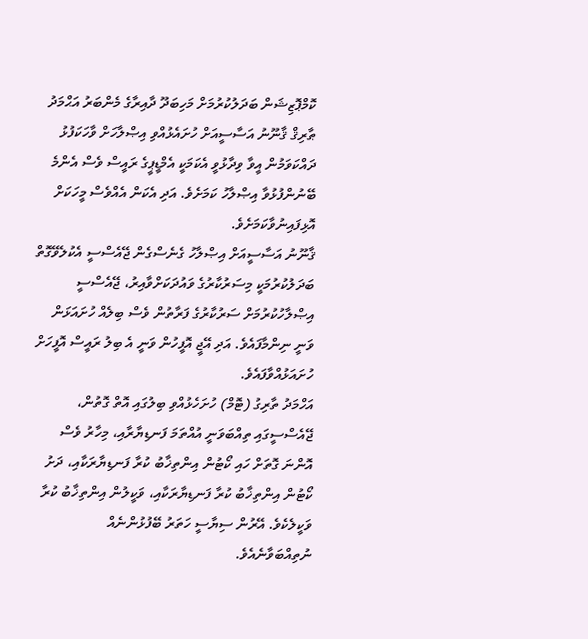ކޮމްޕޮޒިޝަން ބަދަލުކުރުމަށް މަހިބަދޫ ދާއިރާގެ މެންބަރު އަޙްމަދު ޠާރިޤް ޤާނޫނު އަސާސީއަށް ހުށައެޅުއްވި އިޞްލާހަށް ވާހަކަފުޅު ދައްކަވަމުން އީވާ ވިދާޅުވީ އެކަމަކީ އެމްޑީޕީގެ ރައީސް ވެސް އެންމެ ބޭނުންފުޅުވާ އިޞްލާހު ކަމަށެވެ. އަދި އެކަން އެއްވެސް މީހަކަށް އޮޅިފައިނުވާކަމަށެވެ.
ޤާނޫނު އަސާސީއަށް އިޞްލާހު ގެނެސްގެން ޖޭއެސްސީ އެކުލެވޭގޮތް ބަދަލުކުރުމަކީ މިސަރުކާރުގެ ވައުދަކަށްވާއިރު، ޖޭއެސްސީ އިޞްލާހުކުރުމަށް ސަރުކާރުގެ ފަރާތުން ވެސް ބިލެއް ހުށައަޅަން ވަނީ ނިންމާފައެވެ. އަދި އޭޖީ އޮފީހުން ވަނީ އެ ބިލު ރައީސް އޮފީހަށް ހުށައަޅުއްވާފައެވެ.
އަހްމަދު ތާރިގު (ޓޮމް) ހުށަހެޅުއްވި ބިލުގައި އޮތް ގޮތުން، ޖޭއެސްސީގައި ތިއްބަވަނީ އުއްތަމަ ފަނޑިޔާރާއި، މިހާރު ވެސް އޮންނަ ގޮތަށް ހައި ކޯޓުން އިންތިޚާބު ކުރާ ފަނޑިޔާރަކާއި، ދަށު ކޯޓުން އިންތިޚާބު ކުރާ ފަނޑިޔާރަކާއި، ވަކީލުން އިންތިޚާބު ކުރާ ވަކީލެކެވެ. އޭރުން ސިޔާސީ ހަތަރު ބޭފުޅުންނެއް ނުތިއްބަވާނެއެވެ.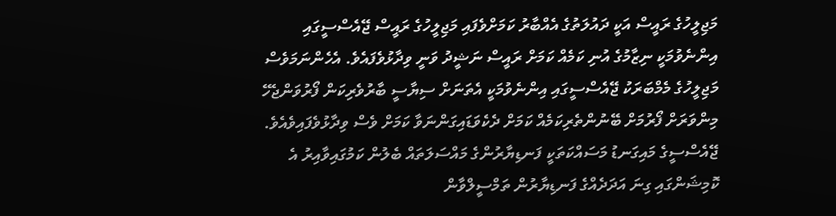މަޖިލީހުގެ ރައީސް އަކީ ދައުލަތުގެ އެއްބާރު ކަމަށްވެފައި މަޖިލީހުގެ ރައީސް ޖޭއެސްސީގައި އިންނެވުމަކީ ނިޒާމުގެ އުނި ކަމެއް ކަމަށް ރައީސް ނަޝީދު ވަނީ ވިދާޅުވެފައެވެ. އެހެންނަމަވެސް މަޖިލީހުގެ މެމްބަރަކު ޖޭއެސްސީގައި އިންނެވުމަކީ އެތަނަށް ސިޔާސީ ބާރުވެރިކަން ފޯރުވަންޖެހޭ މިންވަރަށް ފޯރުމަށް ބޭނުންތެރިކަމެއް ކަމަށް ދެކެވަޑައިގަންނަވާ ކަމަށް ވެސް ވިދާޅުވެފައިވެއެވެ.
ޖޭއެސްސީގެ މައިގަނޑު މަސައްކަތަކީ ފަނޑިޔާރުންގެ މައްސަލަތައް ބެލުން ކަމުގައިވާއިރު އެ ކޮމިޝަންގައި ގިނަ އަދަދެއްގެ ފަނޑިޔާރުން ތަމްސީލްވާން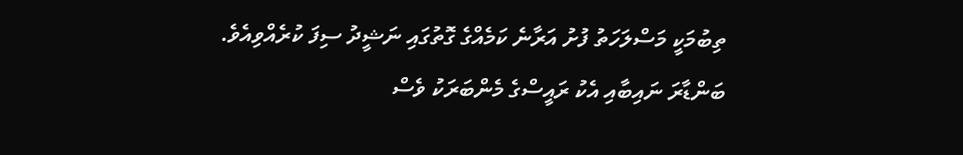ތިބުމަކީ މަސްލަހަތު ފުށު އަރާނެ ކަމެއްގެ ގޮތުގައި ނަޝީދު ސިފަ ކުރެއްވިއެވެ.
ބަންޑާރަ ނައިބާއި އެކު ރައީސްގެ މެންބަރަކު ވެސް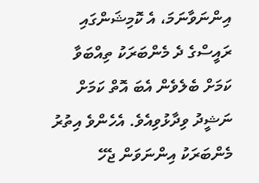އިންނަވާނަމަ، އެ ކޮމިޝަންގައި ރައީސްގެ ދެ މެންބަރަކު ތިއްބަވާ ކަމަށް ބެލެވެން އެބަ އޮތް ކަމަށް ނަޝީދު ވިދާޅުވިއެވެ. އެހެންވެ އިތުރު މެންބަރަކު އިންނަވަން ޖެހޭ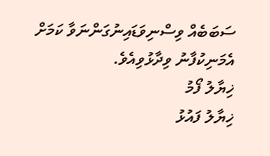ސަބަބެއް ވިސްނިވަޑައިނުގަންނަވާ ކަމަށް އެމަނިކުފާނު ވިދާޅުވިއެވެ.
ޚިޔާލު ފޯމު
ޚިޔާލު ފައުޅު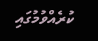ކުރެއްވުމުގައި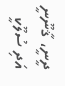ދީނީ، ޤާނޫނީ އަދި ސުލޫކީ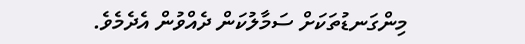މިންގަނޑުތަކަށް ސަމާލުކަން ދެއްވުން އެދެމެވެ.